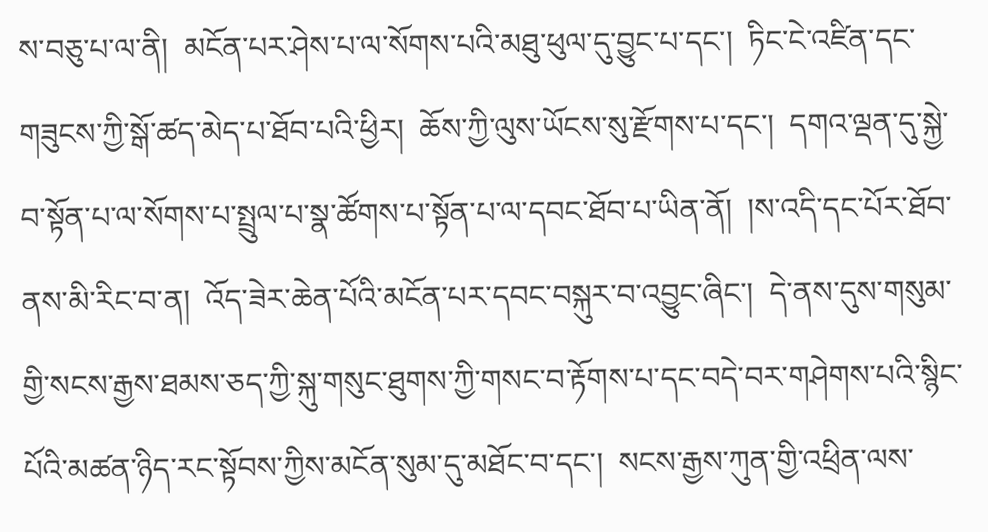ས་བཅུ་པ་ལ་ནི།  མངོན་པར་ཤེས་པ་ལ་སོགས་པའི་མཐུ་ཕུལ་དུ་བྱུང་པ་དང་།  ཏིང་ངེ་འཛིན་དང་གཟུངས་ཀྱི་སྒོ་ཚད་མེད་པ་ཐོབ་པའི་ཕྱིར།  ཆོས་ཀྱི་ལུས་ཡོངས་སུ་རྫོགས་པ་དང་།  དགའ་ལྡན་དུ་སྐྱེ་བ་སྟོན་པ་ལ་སོགས་པ་སྤྲུལ་པ་སྣ་ཚོགས་པ་སྟོན་པ་ལ་དབང་ཐོབ་པ་ཡིན་ནོ།  །ས་འདི་དང་པོར་ཐོབ་ནས་མི་རིང་བ་ན།  འོད་ཟེར་ཆེན་པོའི་མངོན་པར་དབང་བསྐུར་བ་འབྱུང་ཞིང་།  དེ་ནས་དུས་གསུམ་གྱི་སངས་རྒྱས་ཐམས་ཅད་ཀྱི་སྐུ་གསུང་ཐུགས་ཀྱི་གསང་བ་རྟོགས་པ་དང་བདེ་བར་གཤེགས་པའི་སྙིང་པོའི་མཚན་ཉིད་རང་སྟོབས་ཀྱིས་མངོན་སུམ་དུ་མཐོང་བ་དང་།  སངས་རྒྱས་ཀུན་གྱི་འཕྲིན་ལས་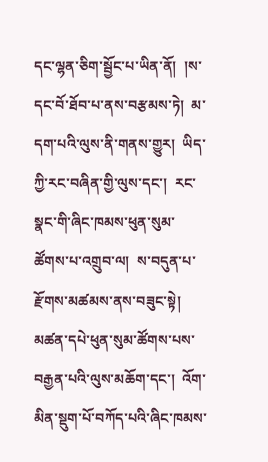དང་ལྷན་ཅིག་སྦྱོང་པ་ཡིན་ནོ།  །ས་དང་བོ་ཐོབ་པ་ནས་བརྩམས་ཏེ།  མ་དག་པའི་ལུས་ནི་གནས་གྱུར།  ཡིད་ཀྱི་རང་བཞིན་གྱི་ལུས་དང་།  རང་སྣང་གི་ཞིང་ཁམས་ཕུན་སུམ་ཚོགས་པ་འགྲུབ་ལ།  ས་བདུན་པ་རྫོགས་མཚམས་ནས་བཟུང་སྟེ།  མཚན་དཔེ་ཕུན་སུམ་ཚོགས་པས་བརྒྱན་པའི་ལུས་མཆོག་དང་།  འོག་མིན་སྡུག་པོ་བཀོད་པའི་ཞིང་ཁམས་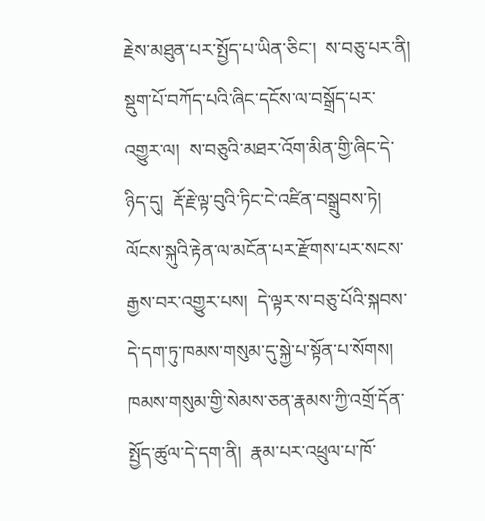རྗེས་མཐུན་པར་སྤྱོད་པ་ཡིན་ཅིང་།  ས་བཅུ་པར་ནི།  སྡུག་པོ་བཀོད་པའི་ཞིང་དངོས་ལ་བསྒྲོད་པར་འགྱུར་ལ།  ས་བཅུའི་མཐར་འོག་མིན་གྱི་ཞིང་དེ་ཉིད་དུ།  རྡོ་རྗེ་ལྟ་བུའི་ཏིང་ངེ་འཛིན་བསྒྲུབས་ཏེ།  ལོངས་སྐུའི་རྟེན་ལ་མངོན་པར་རྫོགས་པར་སངས་རྒྱས་བར་འགྱུར་པས།  དེ་ལྟར་ས་བཅུ་པོའི་སྐབས་དེ་དག་ཏུ་ཁམས་གསུམ་དུ་སྐྱེ་པ་སྟོན་པ་སོགས།  ཁམས་གསུམ་གྱི་སེམས་ཅན་རྣམས་ཀྱི་འགྲོ་དོན་སྤྱོད་ཚུལ་དེ་དག་ནི།  རྣམ་པར་འཕྲུལ་པ་ཁོ་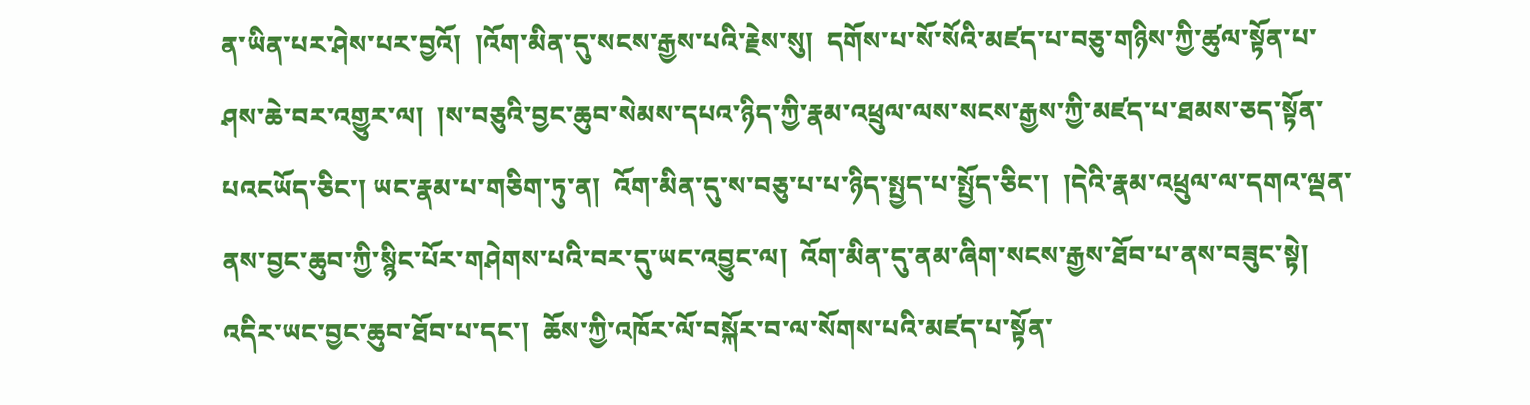ན་ཡིན་པར་ཤེས་པར་བྱའོ།  །འོག་མིན་དུ་སངས་རྒྱས་པའི་རྗེས་སུ།  དགོས་པ་སོ་སོའི་མཛད་པ་བཅུ་གཉིས་ཀྱི་ཚུལ་སྟོན་པ་ཤས་ཆེ་བར་འགྱུར་ལ།  །ས་བཅུའི་བྱང་ཆུབ་སེམས་དཔའ་ཉིད་ཀྱི་རྣམ་འཕྲུལ་ལས་སངས་རྒྱས་ཀྱི་མཛད་པ་ཐམས་ཅད་སྟོན་པའངཡོད་ཅིང་། ཡང་རྣམ་པ་གཅིག་ཏུ་ན།  འོག་མིན་དུ་ས་བཅུ་པ་པ་ཉིད་སྤྱད་པ་སྤྱོད་ཅིང་།  །དེའི་རྣམ་འཕྲུལ་ལ་དགའ་ལྡན་ནས་བྱང་ཆུབ་ཀྱི་སྙིང་པོར་གཤེགས་པའི་བར་དུ་ཡང་འབྱུང་ལ།  འོག་མིན་དུ་ནམ་ཞིག་སངས་རྒྱས་ཐོབ་པ་ནས་བཟུང་སྟེ།  འདིར་ཡང་བྱང་ཆུབ་ཐོབ་པ་དང་།  ཆོས་ཀྱི་འཁོར་ལོ་བསྐོར་བ་ལ་སོགས་པའི་མཛད་པ་སྟོན་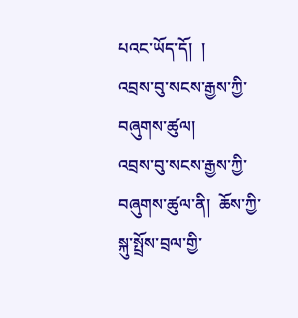པའང་ཡོད་དོ།  །
འབྲས་བུ་སངས་རྒྱས་ཀྱི་བཞུགས་ཚུལ།
འབྲས་བུ་སངས་རྒྱས་ཀྱི་བཞུགས་ཚུལ་ནི།  ཆོས་ཀྱི་སྐུ་སྤྲོས་བྲལ་གྱི་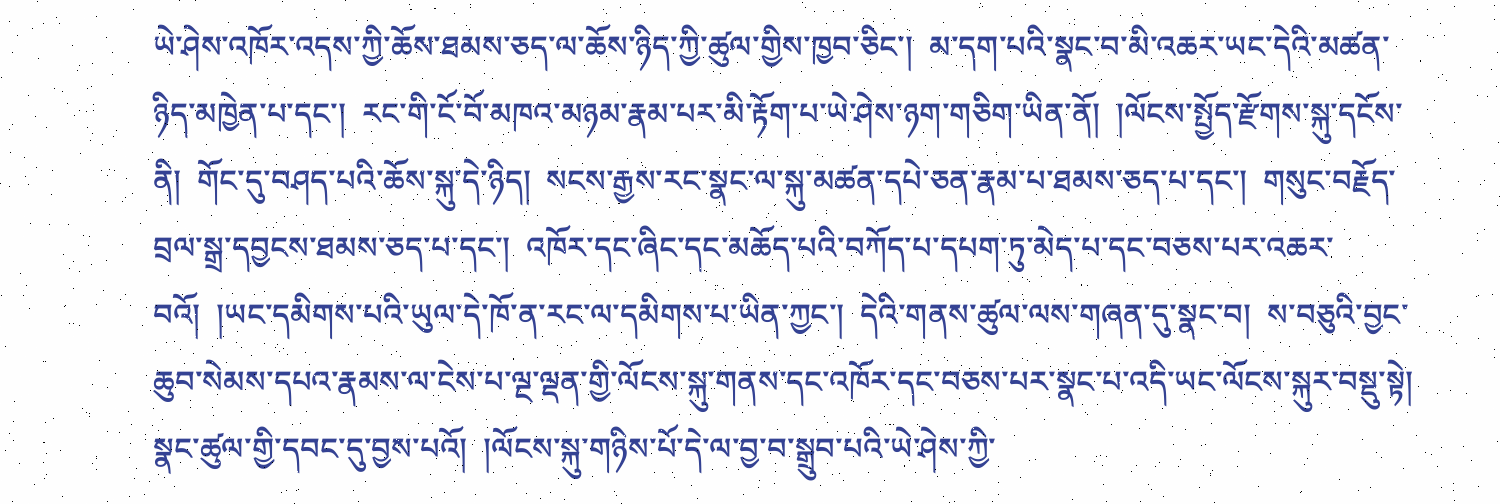ཡེ་ཤེས་འཁོར་འདས་ཀྱི་ཆོས་ཐམས་ཅད་ལ་ཆོས་ཉིད་ཀྱི་ཚུལ་གྱིས་ཁྱབ་ཅིང་།  མ་དག་པའི་སྣང་བ་མི་འཆར་ཡང་དེའི་མཚན་ཉིད་མཁྱེན་པ་དང་།  རང་གི་ངོ་བོ་མཁའ་མཉམ་རྣམ་པར་མི་རྟོག་པ་ཡེ་ཤེས་ཉག་གཅིག་ཡིན་ནོ།  །ལོངས་སྤྱོད་རྫོགས་སྐུ་དངོས་ནི།  གོང་དུ་བཤད་པའི་ཆོས་སྐུ་དེ་ཉིད།  སངས་རྒྱས་རང་སྣང་ལ་སྐུ་མཚན་དཔེ་ཅན་རྣམ་པ་ཐམས་ཅད་པ་དང་།  གསུང་བརྗོད་བྲལ་སྒྲ་དབྱངས་ཐམས་ཅད་པ་དང་།  འཁོར་དང་ཞིང་དང་མཆོད་པའི་བཀོད་པ་དཔག་ཏུ་མེད་པ་དང་བཅས་པར་འཆར་བའོ།  །ཡང་དམིགས་པའི་ཡུལ་དེ་ཁོ་ན་རང་ལ་དམིགས་པ་ཡིན་ཀྱང་།  དེའི་གནས་ཚུལ་ལས་གཞན་དུ་སྣང་བ།  ས་བཅུའི་བྱང་ཆུབ་སེམས་དཔའ་རྣམས་ལ་ངེས་པ་ལྔ་ལྡན་གྱི་ལོངས་སྐུ་གནས་དང་འཁོར་དང་བཅས་པར་སྣང་པ་འདི་ཡང་ལོངས་སྐུར་བསྡུ་སྟེ།  སྣང་ཚུལ་གྱི་དབང་དུ་བྱས་པའོ།  །ལོངས་སྐུ་གཉིས་པོ་དེ་ལ་བྱ་བ་སྒྲུབ་པའི་ཡེ་ཤེས་ཀྱི་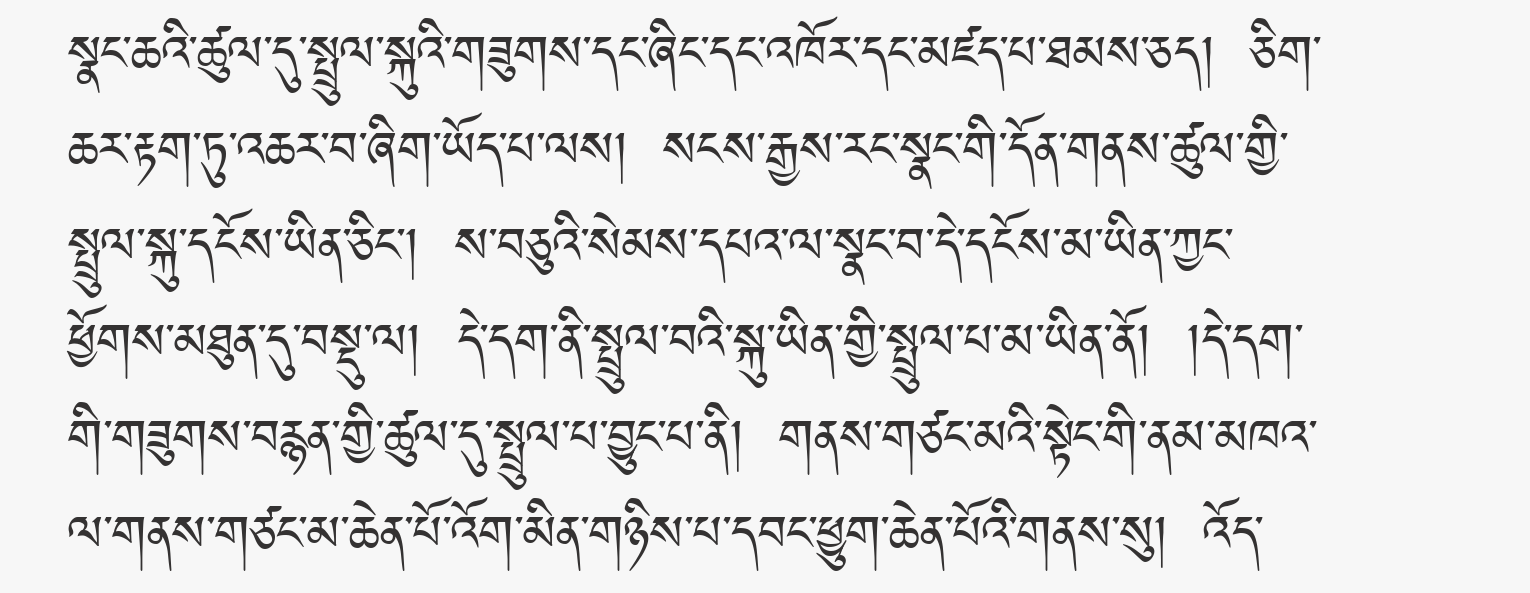སྣང་ཆའི་ཚུལ་དུ་སྤྲུལ་སྐུའི་གཟུགས་དང་ཞིང་དང་འཁོར་དང་མཛད་པ་ཐམས་ཅད།  ཅིག་ཆར་རྟག་ཏུ་འཆར་བ་ཞིག་ཡོད་པ་ལས།  སངས་རྒྱས་རང་སྣང་གི་དོན་གནས་ཚུལ་གྱི་སྤྲུལ་སྐུ་དངོས་ཡིན་ཅིང་།  ས་བཅུའི་སེམས་དཔའ་ལ་སྣང་བ་དེ་དངོས་མ་ཡིན་ཀྱང་ཕྱོགས་མཐུན་དུ་བསྡུ་ལ།  དེ་དག་ནི་སྤྲུལ་བའི་སྐུ་ཡིན་གྱི་སྤྲུལ་པ་མ་ཡིན་ནོ།  །དེ་དག་གི་གཟུགས་བརྙན་གྱི་ཚུལ་དུ་སྤྲུལ་པ་བྱུང་པ་ནི།  གནས་གཙང་མའི་སྟེང་གི་ནམ་མཁའ་ལ་གནས་གཙང་མ་ཆེན་པོ་འོག་མིན་གཉིས་པ་དབང་ཕྱུག་ཆེན་པོའི་གནས་སུ།  འོད་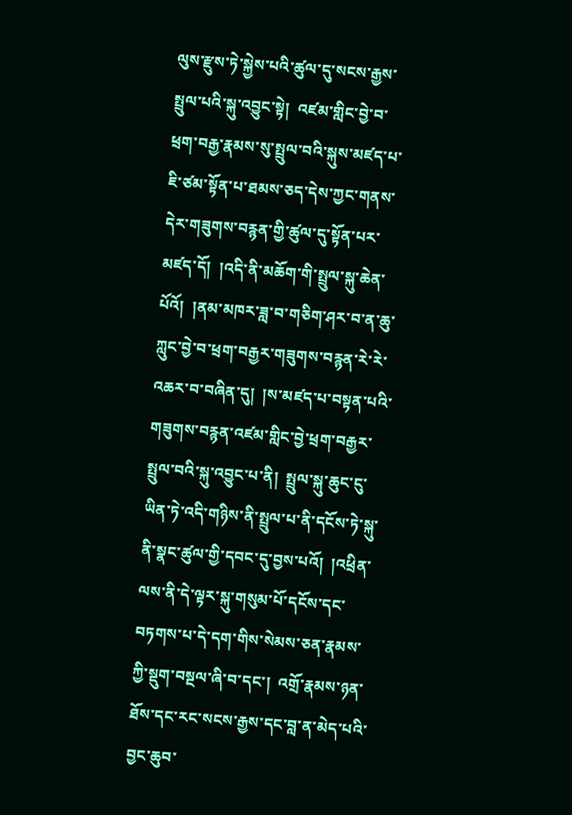ལུས་རྫུས་ཏེ་སྐྱེས་པའི་ཚུལ་དུ་སངས་རྒྱས་སྤྲུལ་པའི་སྐུ་འབྱུང་སྟེ།  འཛམ་གླིང་བྱེ་བ་ཕྲག་བརྒྱ་རྣམས་སུ་སྤྲུལ་བའི་སྐུས་མཛད་པ་ཇི་ཙམ་སྟོན་པ་ཐམས་ཅད་དེས་ཀྱང་གནས་དེར་གཟུགས་བརྙན་གྱི་ཚུལ་དུ་སྟོན་པར་མཛད་དོ།  །འདི་ནི་མཆོག་གི་སྤྲུལ་སྐུ་ཆེན་པོའོ།  །ནམ་མཁར་ཟླ་བ་གཅིག་ཤར་བ་ན་ཆུ་ཀླུང་བྱེ་བ་ཕྲག་བརྒྱར་གཟུགས་བརྙན་རེ་རེ་འཆར་བ་བཞིན་དུ།  །ས་མཛད་པ་བསྟན་པའི་གཟུགས་བརྙན་འཛམ་གླིང་བྱེ་ཕྲག་བརྒྱར་སྤྲུལ་བའི་སྐུ་འབྱུང་པ་ནི།  སྤྲུལ་སྐུ་ཆུང་ངུ་ཡིན་ཏེ་འདི་གཉིས་ནི་སྤྲུལ་པ་ནི་དངོས་ཏེ་སྐུ་ནི་སྣང་ཚུལ་གྱི་དབང་དུ་བྱས་པའོ།  །འཕྲིན་ལས་ནི་དེ་ལྟར་སྐུ་གསུམ་པོ་དངོས་དང་བཏགས་པ་དེ་དག་གིས་སེམས་ཅན་རྣམས་ཀྱི་སྡུག་བསྔལ་ཞི་བ་དང་།  འགྲོ་རྣམས་ཉན་ཐོས་དང་རང་སངས་རྒྱས་དང་བླ་ན་མེད་པའི་བྱང་ཆུབ་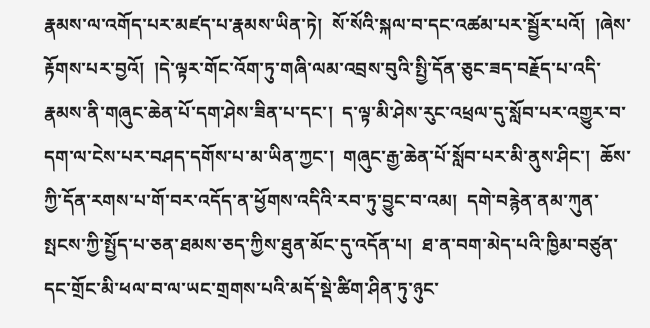རྣམས་ལ་འགོད་པར་མཛད་པ་རྣམས་ཡིན་ཏེ།  སོ་སོའི་སྐལ་བ་དང་འཚམ་པར་སྦྱོར་པའོ།  །ཞེས་རྟོགས་པར་བྱའོ།  །དེ་ལྟར་གོང་འོག་ཏུ་གཞི་ལམ་འབྲས་བུའི་སྤྱི་དོན་ཅུང་ཟད་བརྗོད་པ་འདི་རྣམས་ནི་གཞུང་ཆེན་པོ་དག་ཤེས་ཟིན་པ་དང་།  ད་ལྟ་མི་ཤེས་རུང་འཕྲལ་དུ་སློབ་པར་འགྱུར་བ་དག་ལ་ངེས་པར་བཤད་དགོས་པ་མ་ཡིན་ཀྱང་།  གཞུང་རྒྱ་ཆེན་པོ་སློབ་པར་མི་ནུས་ཤིང་།  ཆོས་ཀྱི་དོན་རགས་པ་གོ་བར་འདོད་ན་ཕྱོགས་འདིའི་རབ་ཏུ་བྱུང་བ་འམ།  དགེ་བརྙེན་ནམ་ཀུན་སྤངས་ཀྱི་སྤྱོད་པ་ཅན་ཐམས་ཅད་ཀྱིས་ཐུན་མོང་དུ་འདོན་པ།  ཐ་ན་བག་མེད་པའི་ཁྱིམ་བཙུན་དང་གྲོང་མི་ཕལ་བ་ལ་ཡང་གྲགས་པའི་མདོ་སྡེ་ཚིག་ཤིན་ཏུ་ཉུང་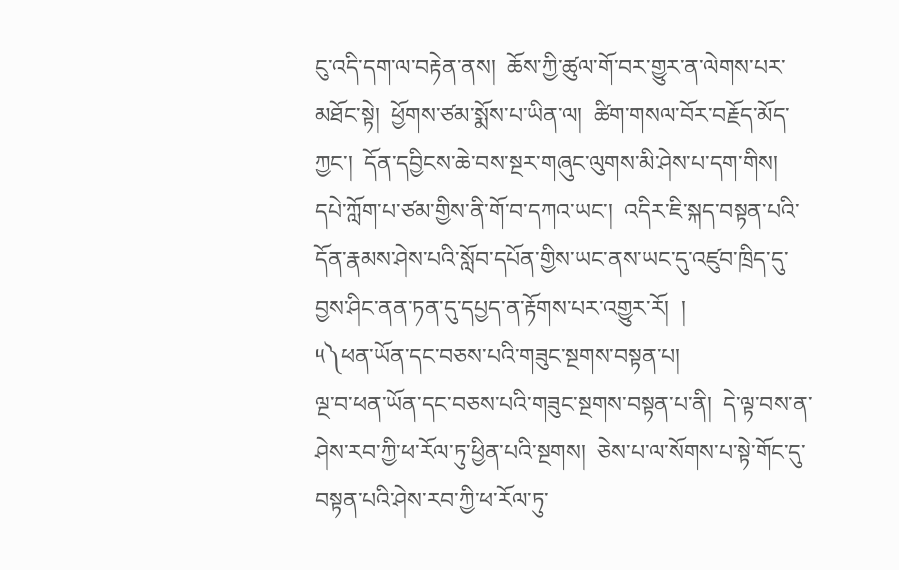ངུ་འདི་དག་ལ་བརྟེན་ནས།  ཆོས་ཀྱི་ཚུལ་གོ་བར་གྱུར་ན་ལེགས་པར་མཐོང་སྟེ།  ཕྱོགས་ཙམ་སྨོས་པ་ཡིན་ལ།  ཚིག་གསལ་བོར་བརྗོད་མོད་ཀྱང་།  དོན་དབྱིངས་ཆེ་བས་སྔར་གཞུང་ལུགས་མི་ཤེས་པ་དག་གིས།  དཔེ་ཀློག་པ་ཙམ་གྱིས་ནི་གོ་བ་དཀའ་ཡང་།  འདིར་ཇི་སྐད་བསྟན་པའི་དོན་རྣམས་ཤེས་པའི་སློབ་དཔོན་གྱིས་ཡང་ནས་ཡང་དུ་འཛུབ་ཁྲིད་དུ་བྱས་ཤིང་ནན་ཏན་དུ་དཔྱད་ན་རྟོགས་པར་འགྱུར་རོ།  །
༥༽ཕན་ཡོན་དང་བཅས་པའི་གཟུང་སྔགས་བསྟན་པ།
ལྔ་བ་ཕན་ཡོན་དང་བཅས་པའི་གཟུང་སྔགས་བསྟན་པ་ནི།  དེ་ལྟ་བས་ན་ཤེས་རབ་ཀྱི་ཕ་རོལ་ཏུ་ཕྱིན་པའི་སྔགས།  ཅེས་པ་ལ་སོགས་པ་སྟེ་གོང་དུ་བསྟན་པའི་ཤེས་རབ་ཀྱི་ཕ་རོལ་ཏུ་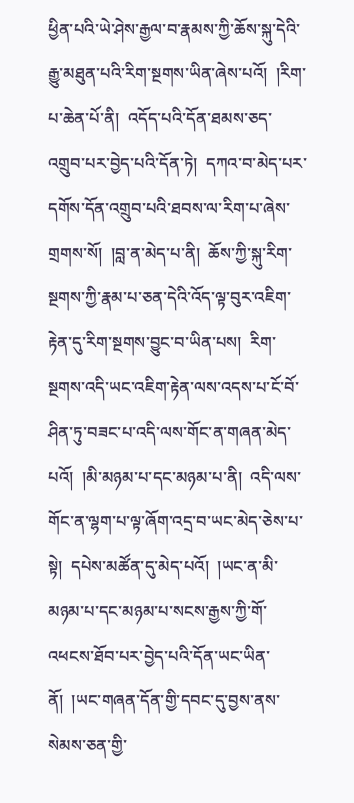ཕྱིན་པའི་ཡེ་ཤེས་རྒྱལ་བ་རྣམས་ཀྱི་ཆོས་སྐུ་དེའི་རྒྱུ་མཐུན་པའི་རིག་སྔགས་ཡིན་ཞེས་པའོ།  །རིག་པ་ཆེན་པོ་ནི།  འདོད་པའི་དོན་ཐམས་ཅད་འགྲུབ་པར་བྱེད་པའི་དོན་ཏེ།  དཀའ་བ་མེད་པར་དགོས་དོན་འགྲུབ་པའི་ཐབས་ལ་རིག་པ་ཞེས་གྲགས་སོ།  །བླ་ན་མེད་པ་ནི།  ཆོས་ཀྱི་སྐུ་རིག་སྔགས་ཀྱི་རྣམ་པ་ཅན་དེའི་འོད་ལྟ་བུར་འཇིག་རྟེན་དུ་རིག་སྔགས་བྱུང་བ་ཡིན་པས།  རིག་སྔགས་འདི་ཡང་འཇིག་རྟེན་ལས་འདས་པ་ངོ་བོ་ཤིན་ཏུ་བཟང་པ་འདི་ལས་གོང་ན་གཞན་མེད་པའོ།  །མི་མཉམ་པ་དང་མཉམ་པ་ནི།  འདི་ལས་གོང་ན་ལྷག་པ་ལྟ་ཞོག་འདྲ་བ་ཡང་མེད་ཅེས་པ་སྟེ།  དཔེས་མཚོན་དུ་མེད་པའོ།  །ཡང་ན་མི་མཉམ་པ་དང་མཉམ་པ་སངས་རྒྱས་ཀྱི་གོ་འཕངས་ཐོབ་པར་བྱེད་པའི་དོན་ཡང་ཡིན་ནོ།  །ཡང་གཞན་དོན་གྱི་དབང་དུ་བྱས་ནས་སེམས་ཅན་གྱི་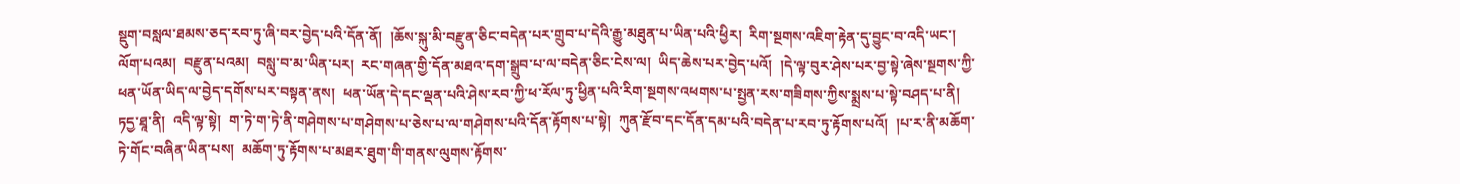སྡུག་བསླལ་ཐམས་ཅད་རབ་ཏུ་ཞི་བར་བྱེད་པའི་དོན་ནོ།  །ཆོས་སྐུ་མི་བརྫུན་ཅིང་བདེན་པར་གྲུབ་པ་དེའི་རྒྱུ་མཐུན་པ་ཡིན་པའི་ཕྱིར།  རིག་སྔགས་འཇིག་རྟེན་དུ་བྱུང་བ་འདི་ཡང་།  ལོག་པའམ།  བརྫུན་པའམ།  བསླུ་བ་མ་ཡིན་པར།  རང་གཞན་གྱི་དོན་མཐའ་དག་སྒྲུབ་པ་ལ་བདེན་ཅིང་ངེས་ལ།  ཡིད་ཆེས་པར་བྱེད་པའོ།  །དེ་ལྟ་བུར་ཤེས་པར་བྱ་སྟེ་ཞེས་སྔགས་ཀྱི་ཕན་ཡོན་ཡིད་ལ་བྱེད་དགོས་པར་བསྟན་ནས།  ཕན་ཡོན་དེ་དང་ལྡན་པའི་ཤེས་རབ་ཀྱི་ཕ་རོལ་ཏུ་ཕྱིན་པའི་རིག་སྔགས་འཕགས་པ་སྤྱན་རས་གཟིགས་ཀྱིས་སྨྲས་པ་སྟེ་བཤད་པ་ནི།  ཏདྱ་ཐཱ་ནི།  འདི་ལྟ་སྟེ།  ག་ཏེ་ག་ཏེ་ནི་གཤེགས་པ་གཤེགས་པ་ཅེས་པ་ལ་གཤེགས་པའི་དོན་རྟོགས་པ་སྟེ།  ཀུན་རྫོབ་དང་དོན་དམ་པའི་བདེན་པ་རབ་ཏུ་རྟོགས་པའོ།  །པ་ར་ནི་མཆོག་ཏེ་གོང་བཞིན་ཡིན་པས།  མཆོག་ཏུ་རྟོགས་པ་མཐར་ཐུག་གི་གནས་ལུགས་རྟོགས་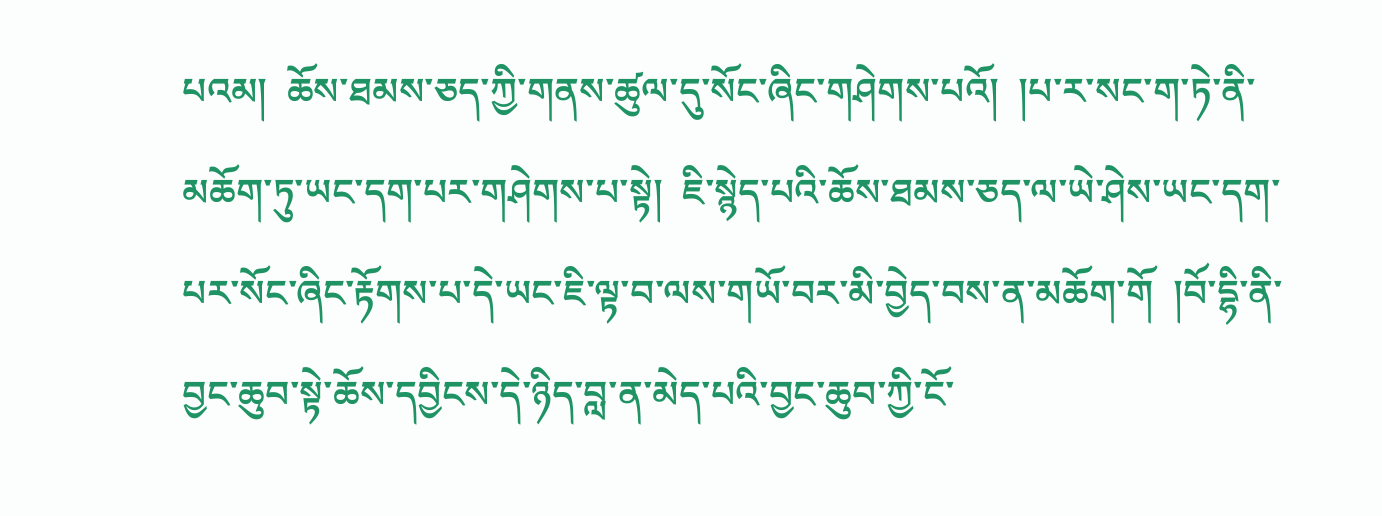པའམ།  ཆོས་ཐམས་ཅད་ཀྱི་གནས་ཚུལ་དུ་སོང་ཞིང་གཤེགས་པའོ།  །པ་ར་སང་ག་ཏེ་ནི་མཆོག་ཏུ་ཡང་དག་པར་གཤེགས་པ་སྟེ།  ཇི་སྙེད་པའི་ཆོས་ཐམས་ཅད་ལ་ཡེ་ཤེས་ཡང་དག་པར་སོང་ཞིང་རྟོགས་པ་དེ་ཡང་ཇི་ལྟ་བ་ལས་གཡོ་བར་མི་བྱེད་བས་ན་མཆོག་གོ  །བོ་དྷི་ནི་བྱང་ཆུབ་སྟེ་ཆོས་དབྱིངས་དེ་ཉིད་བླ་ན་མེད་པའི་བྱང་ཆུབ་ཀྱི་ངོ་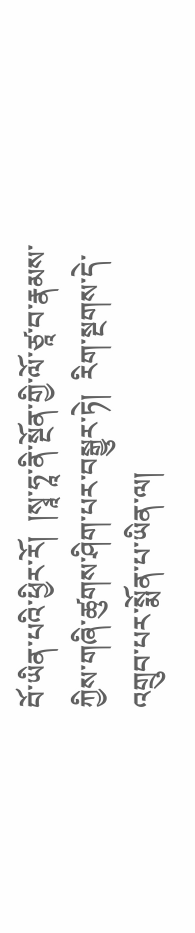བོ་ཡིན་པའི་ཕྱིར་རོ།  །སྭཱ་ཧཱ་ནི་སྔོན་གྱི་ལོ་ཙཱ་བ་རྣམས་ཀྱིས་གཞི་ཚུགས་ཤིག་པར་བསྒྱུར་ཏེ།  རིག་སྔགས་དེ་འགྲུབ་པར་སྨོན་པ་ཡིན་ལ།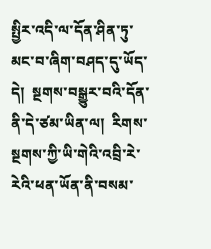སྤྱིར་འདི་ལ་དོན་ཤིན་ཏུ་མང་བ་ཞིག་བཤད་དུ་ཡོད་དེ།  སྔགས་བསྒྱུར་བའི་དོན་ནི་དེ་ཙམ་ཡིན་ལ།  རིགས་སྔགས་ཀྱི་ཡི་གེའི་འབྲི་རེ་རེའི་ཕན་ཡོན་ནི་བསམ་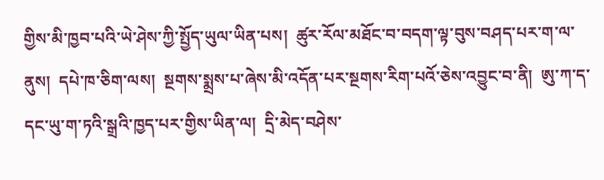གྱིས་མི་ཁྱབ་པའི་ཡེ་ཤེས་ཀྱི་སྤྱོད་ཡུལ་ཡིན་པས།  ཚུར་རོལ་མཐོང་བ་བདག་ལྟ་བུས་བཤད་པར་ག་ལ་ནུས།  དཔེ་ཁ་ཅིག་ལས།  སྔགས་སྨྲས་པ་ཞེས་མི་འདོན་པར་སྔགས་རིག་པའོ་ཅེས་འབྱུང་བ་ནི།  ཨུ་ཀ་ད་དང་ཡུ་ག་ཏའི་སྒྲའི་ཁྱད་པར་གྱིས་ཡིན་ལ།  དྲི་མེད་བཤེས་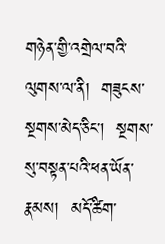གཉེན་གྱི་འགྲེལ་བའི་ལུགས་ལ་ནི།  གཟུངས་སྔགས་མེད་ཅིང་།  སྔགས་སུ་བསྟན་པའི་ཕན་ཡོན་རྣམས།  མདོ་ཚིག་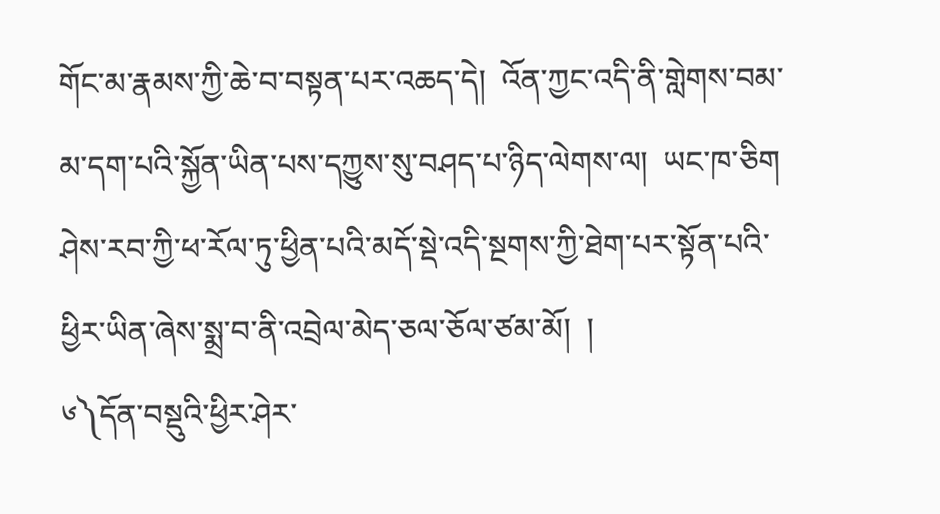གོང་མ་རྣམས་ཀྱི་ཆེ་བ་བསྟན་པར་འཆད་དེ།  འོན་ཀྱང་འདི་ནི་གླེགས་བམ་མ་དག་པའི་སྐྱོན་ཡིན་པས་དཀྱུས་སུ་བཤད་པ་ཉིད་ལེགས་ལ།  ཡང་ཁ་ཅིག ཤེས་རབ་ཀྱི་ཕ་རོལ་ཏུ་ཕྱིན་པའི་མདོ་སྡེ་འདི་སྔགས་ཀྱི་ཐེག་པར་སྟོན་པའི་ཕྱིར་ཡིན་ཞེས་སྨྲ་བ་ནི་འབྲེལ་མེད་ཅལ་ཅོལ་ཙམ་མོ།  །
༦༽དོན་བསྡུའི་ཕྱིར་ཤེར་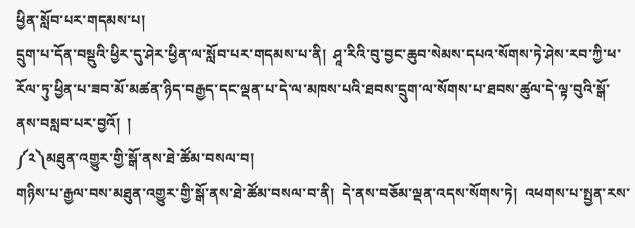ཕྱིན་སློབ་པར་གདམས་པ།
དྲུག་པ་དོན་བསྡུའི་ཕྱིར་དུ་ཤེར་ཕྱིན་ལ་སློབ་པར་གདམས་པ་ནི།  ཤཱ་རིའི་བུ་བྱང་ཆུབ་སེམས་དཔའ་སོགས་ཏེ་ཤེས་རབ་ཀྱི་ཕ་རོལ་ཏུ་ཕྱིན་པ་ཟབ་མོ་མཚན་ཉིད་བརྒྱད་དང་ལྡན་པ་དེ་ལ་མཁས་པའི་ཐབས་དྲུག་ལ་སོགས་པ་ཐབས་ཚུལ་དེ་ལྟ་བུའི་སྒོ་ནས་བསླབ་པར་བྱའོ།  །
༼༢༽མཐུན་འགྱུར་གྱི་སྒོ་ནས་ཐེ་ཚོམ་བསལ་བ།
གཉིས་པ་རྒྱལ་བས་མཐུན་འགྱུར་གྱི་སྒོ་ནས་ཐེ་ཚོམ་བསལ་བ་ནི།  དེ་ནས་བཅོམ་ལྡན་འདས་སོགས་ཏེ།  འཕགས་པ་སྤྱན་རས་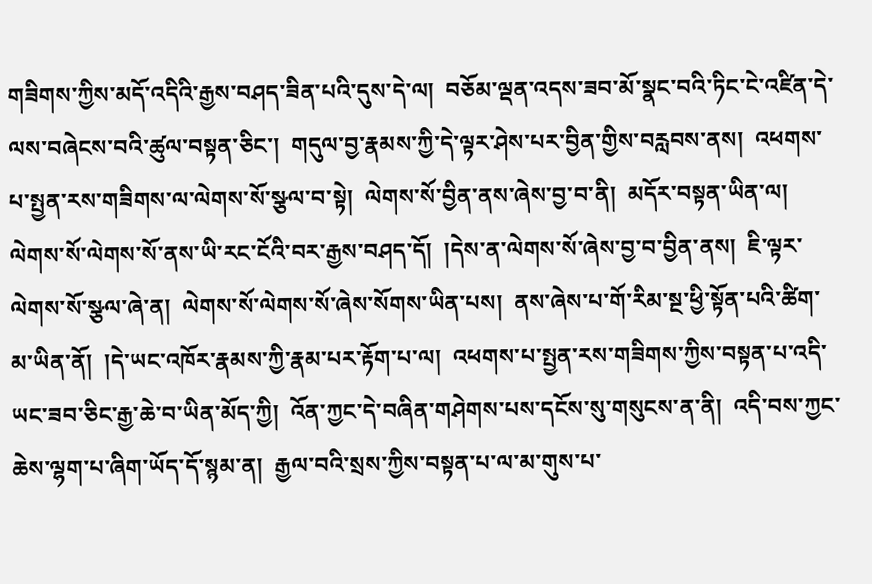གཟིགས་ཀྱིས་མདོ་འདིའི་རྒྱས་བཤད་ཟིན་པའི་དུས་དེ་ལ།  བཅོམ་ལྡན་འདས་ཟབ་མོ་སྣང་བའི་ཏིང་ངེ་འཛིན་དེ་ལས་བཞེངས་བའི་ཚུལ་བསྟན་ཅིང་།  གདུལ་བྱ་རྣམས་ཀྱི་དེ་ལྟར་ཤེས་པར་བྱིན་གྱིས་བརླབས་ནས།  འཕགས་པ་སྤྱན་རས་གཟིགས་ལ་ལེགས་སོ་སྩལ་བ་སྟེ།  ལེགས་སོ་བྱིན་ནས་ཞེས་བྱ་བ་ནི།  མདོར་བསྟན་ཡིན་ལ།  ལེགས་སོ་ལེགས་སོ་ནས་ཡི་རང་ངོའི་བར་རྒྱས་བཤད་དོ།  །དེས་ན་ལེགས་སོ་ཞེས་བྱ་བ་བྱིན་ནས།  ཇི་ལྟར་ལེགས་སོ་སྩལ་ཞེ་ན།  ལེགས་སོ་ལེགས་སོ་ཞེས་སོགས་ཡིན་པས།  ནས་ཞེས་པ་གོ་རིམ་སྔ་ཕྱི་སྟོན་པའི་ཚིག་མ་ཡིན་ནོ།  །དེ་ཡང་འཁོར་རྣམས་ཀྱི་རྣམ་པར་རྟོག་པ་ལ།  འཕགས་པ་སྤྱན་རས་གཟིགས་ཀྱིས་བསྟན་པ་འདི་ཡང་ཟབ་ཅིང་རྒྱ་ཆེ་བ་ཡིན་མོད་ཀྱི།  འོན་ཀྱང་དེ་བཞིན་གཤེགས་པས་དངོས་སུ་གསུངས་ན་ནི།  འདི་བས་ཀྱང་ཆེས་ལྷག་པ་ཞིག་ཡོད་དོ་སྙམ་ན།  རྒྱལ་བའི་སྲས་ཀྱིས་བསྟན་པ་ལ་མ་གུས་པ་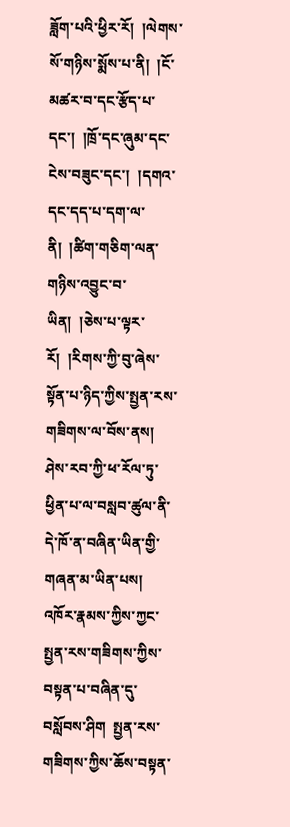ཟློག་པའི་ཕྱིར་རོ།  །ལེགས་སོ་གཉིས་སྨོས་པ་ནི།  །ངོ་མཚར་བ་དང་རྩོད་པ་དང་།  །ཁྲོ་དང་ཞུམ་དང་ངེས་བཟུང་དང་།  །དགའ་དང་དད་པ་དག་ལ་ནི།  །ཚིག་གཅིག་ལན་གཉིས་འབྱུང་བ་ཡིན།  །ཅེས་པ་ལྟར་རོ།  །རིགས་ཀྱི་བུ་ཞེས་སྟོན་པ་ཉིད་ཀྱིས་སྤྱན་རས་གཟིགས་ལ་བོས་ནས།  ཤེས་རབ་ཀྱི་ཕ་རོལ་ཏུ་ཕྱིན་པ་ལ་བསླབ་ཚུལ་ནི་དེ་ཁོ་ན་བཞིན་ཡིན་གྱི་གཞན་མ་ཡིན་པས།  འཁོར་རྣམས་ཀྱིས་ཀྱང་སྤྱན་རས་གཟིགས་ཀྱིས་བསྟན་པ་བཞིན་དུ་བསློབས་ཤིག  སྤྱན་རས་གཟིགས་ཀྱིས་ཆོས་བསྟན་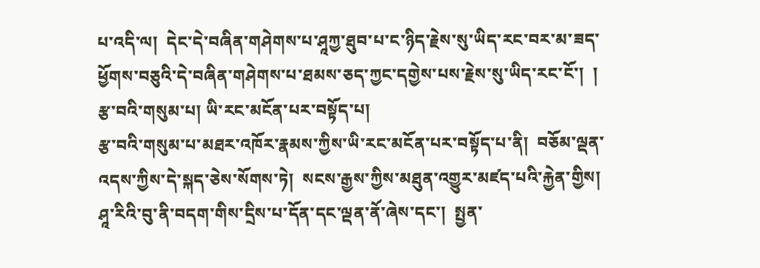པ་འདི་ལ།  དེང་དེ་བཞིན་གཤེགས་པ་ཤཱཀྱ་ཐུབ་པ་ང་ཉིད་རྗེས་སུ་ཡིད་རང་བར་མ་ཟད་ཕྱོགས་བཅུའི་དེ་བཞིན་གཤེགས་པ་ཐམས་ཅད་ཀྱང་དགྱེས་པས་རྗེས་སུ་ཡིད་རང་ངོ་།  །
རྩ་བའི་གསུམ་པ། ཡི་རང་མངོན་པར་བསྟོད་པ།
རྩ་བའི་གསུམ་པ་མཐར་འཁོར་རྣམས་ཀྱིས་ཡི་རང་མངོན་པར་བསྟོད་པ་ནི།  བཅོམ་ལྡན་འདས་ཀྱིས་དེ་སྐད་ཅེས་སོགས་ཏེ།  སངས་རྒྱས་ཀྱིས་མཐུན་འགྱུར་མཛད་པའི་རྐྱེན་གྱིས།  ཤཱ་རིའི་བུ་ནི་བདག་གིས་དྲིས་པ་དོན་དང་ལྡན་ནོ་ཞེས་དང་།  སྤྱན་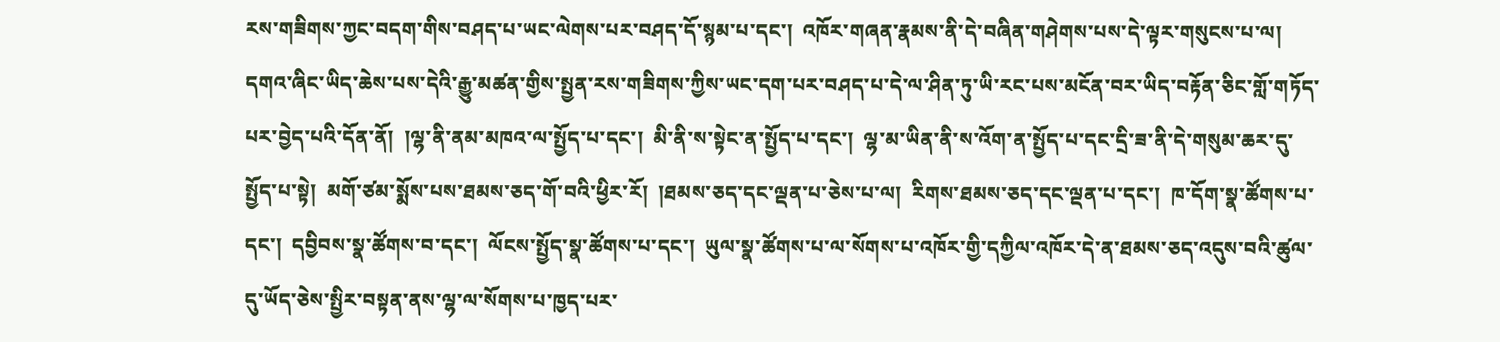རས་གཟིགས་ཀྱང་བདག་གིས་བཤད་པ་ཡང་ལེགས་པར་བཤད་དོ་སྙམ་པ་དང་།  འཁོར་གཞན་རྣམས་ནི་དེ་བཞིན་གཤེགས་པས་དེ་ལྟར་གསུངས་པ་ལ།  དགའ་ཞིང་ཡིད་ཆེས་པས་དེའི་རྒྱུ་མཚན་གྱིས་སྤྱན་རས་གཟིགས་ཀྱིས་ཡང་དག་པར་བཤད་པ་དེ་ལ་ཤིན་ཏུ་ཡི་རང་པས་མངོན་བར་ཡིད་བརྟོན་ཅིང་གློ་གཏོད་པར་བྱེད་པའི་དོན་ནོ།  །ལྷ་ནི་ནམ་མཁའ་ལ་སྤྱོད་པ་དང་།  མི་ནི་ས་སྟེང་ན་སྤྱོད་པ་དང་།  ལྷ་མ་ཡིན་ནི་ས་འོག་ན་སྤྱོད་པ་དང་དྲི་ཟ་ནི་དེ་གསུམ་ཆར་དུ་སྤྱོད་པ་སྟེ།  མགོ་ཙམ་སྨོས་པས་ཐམས་ཅད་གོ་བའི་ཕྱིར་རོ།  །ཐམས་ཅད་དང་ལྡན་པ་ཅེས་པ་ལ།  རིགས་ཐམས་ཅད་དང་ལྡན་པ་དང་།  ཁ་དོག་སྣ་ཚོགས་པ་དང་།  དབྱིབས་སྣ་ཚོགས་བ་དང་།  ལོངས་སྤྱོད་སྣ་ཚོགས་པ་དང་།  ཡུལ་སྣ་ཚོགས་པ་ལ་སོགས་པ་འཁོར་གྱི་དཀྱིལ་འཁོར་དེ་ན་ཐམས་ཅད་འདུས་བའི་ཚུལ་དུ་ཡོད་ཅེས་སྤྱིར་བསྟན་ནས་ལྷ་ལ་སོགས་པ་ཁྱད་པར་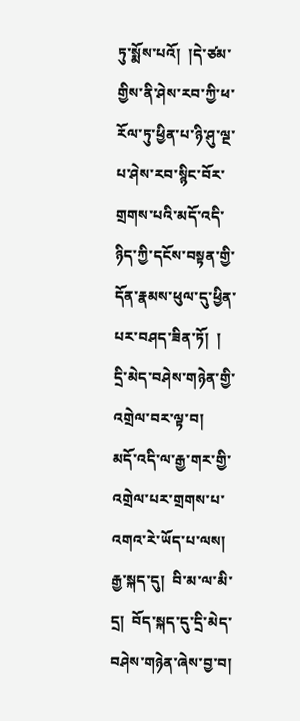ཏུ་སྨོས་པའོ།  །དེ་ཙམ་གྱིས་ནི་ཤེས་རབ་ཀྱི་ཕ་རོལ་ཏུ་ཕྱིན་པ་ཉི་ཤུ་ལྔ་པ་ཤེས་རབ་སྙིང་བོར་གྲགས་པའི་མདོ་འདི་ཉིད་ཀྱི་དངོས་བསྟན་གྱི་དོན་རྣམས་ཕུལ་དུ་ཕྱིན་པར་བཤད་ཟིན་ཏོ།  །
དྲི་མེད་བཤེས་གཉེན་གྱི་འགྲེལ་བར་ལྟ་བ།
མདོ་འདི་ལ་རྒྱ་གར་གྱི་འགྲེལ་པར་གྲགས་པ་འགའ་རེ་ཡོད་པ་ལས།  རྒྱ་སྐད་དུ།  བི་མ་ལ་མི་དྲ།  བོད་སྐད་དུ་དྲི་མེད་བཤེས་གཉེན་ཞེས་བྱ་བ།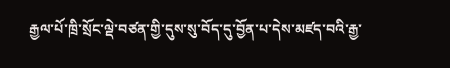རྒྱལ་པོ་ཁྲི་སྲོང་ལྡེ་བཙན་གྱི་དུས་སུ་བོད་དུ་བྱོན་པ་དེས་མཛད་བའི་རྒྱ་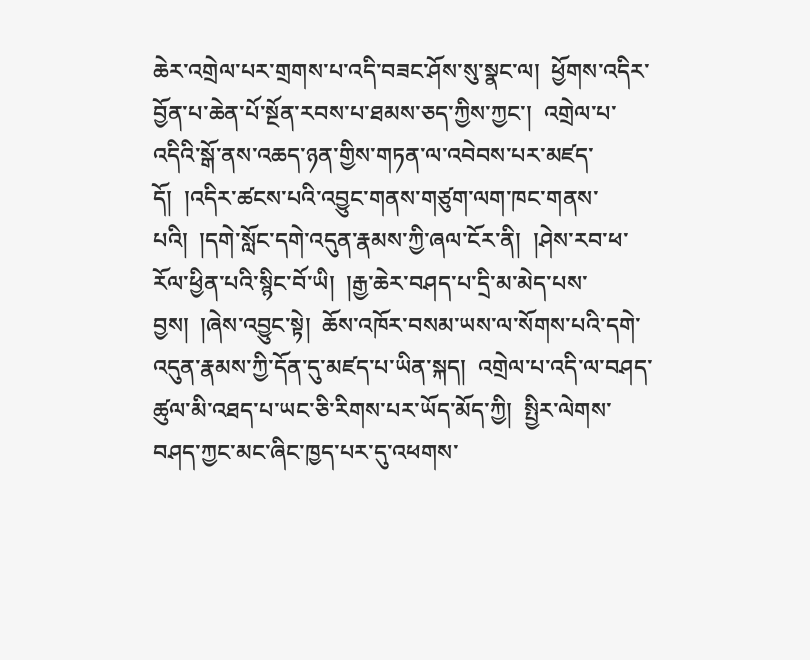ཆེར་འགྲེལ་པར་གྲགས་པ་འདི་བཟང་ཤོས་སུ་སྣང་ལ།  ཕྱོགས་འདིར་བྱོན་པ་ཆེན་པོ་སྔོན་རབས་པ་ཐམས་ཅད་ཀྱིས་ཀྱང་།  འགྲེལ་པ་འདིའི་སྒོ་ནས་འཆད་ཉན་གྱིས་གཏན་ལ་འབེབས་པར་མཛད་དོ།  །འདིར་ཚངས་པའི་འབྱུང་གནས་གཙུག་ལག་ཁང་གནས་པའི།  །དགེ་སློང་དགེ་འདུན་རྣམས་ཀྱི་ཞལ་ངོར་ནི།  །ཤེས་རབ་ཕ་རོལ་ཕྱིན་པའི་སྙིང་བོ་ཡི།  །རྒྱ་ཆེར་བཤད་པ་དྲི་མ་མེད་པས་བྱས།  །ཞེས་འབྱུང་སྟེ།  ཆོས་འཁོར་བསམ་ཡས་ལ་སོགས་པའི་དགེ་འདུན་རྣམས་ཀྱི་དོན་དུ་མཛད་པ་ཡིན་སྐད།  འགྲེལ་པ་འདི་ལ་བཤད་ཚུལ་མི་འཐད་པ་ཡང་ཅི་རིགས་པར་ཡོད་མོད་ཀྱི།  སྤྱིར་ལེགས་བཤད་ཀྱང་མང་ཞིང་ཁྱད་པར་དུ་འཕགས་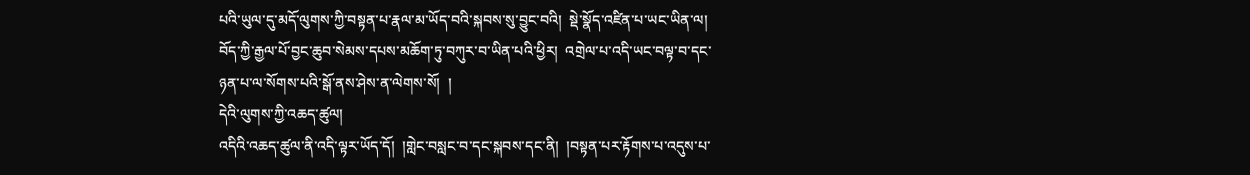པའི་ཡུལ་དུ་མདོ་ལུགས་ཀྱི་བསྟན་པ་རྣལ་མ་ཡོད་བའི་སྐབས་སུ་བྱུང་བའི།  སྡེ་སྣོད་འཛིན་པ་ཡང་ཡིན་ལ། བོད་ཀྱི་རྒྱལ་པོ་བྱང་ཆུབ་སེམས་དཔས་མཆོག་ཏུ་བཀུར་བ་ཡིན་པའི་ཕྱིར།  འགྲེལ་པ་འདི་ཡང་བལྟ་བ་དང་ཉན་པ་ལ་སོགས་པའི་སྒོ་ནས་ཤེས་ན་ལེགས་སོ།  །
དེའི་ལུགས་ཀྱི་འཆད་ཚུལ།
འདིའི་འཆད་ཚུལ་ནི་འདི་ལྟར་ཡོད་དོ།  །གླེང་བསླང་བ་དང་སྐབས་དང་ནི།  །བསྟན་པར་རྟོགས་པ་འདུས་པ་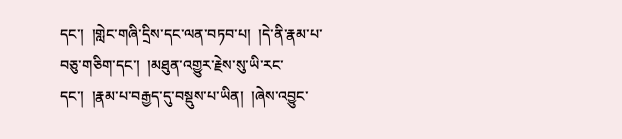དང་།  །གླེང་གཞི་དྲིས་དང་ལན་བཏབ་པ།  །དེ་ནི་རྣམ་པ་བཅུ་གཅིག་དང་།  །མཐུན་འགྱུར་རྗེས་སུ་ཡི་རང་དང་།  །རྣམ་པ་བརྒྱད་དུ་བསྡུས་པ་ཡིན།  །ཞེས་འབྱུང་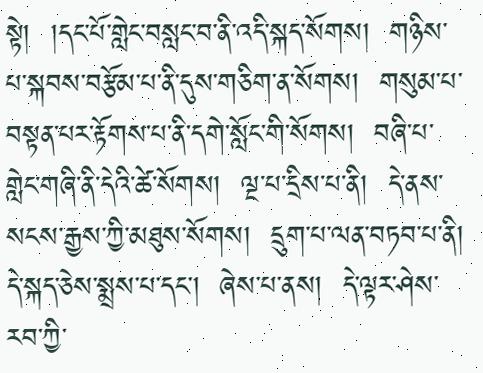སྟེ།  །དང་པོ་གླེང་བསླང་བ་ནི་འདི་སྐད་སོགས།  གཉིས་པ་སྐབས་བརྩོམ་པ་ནི་དུས་གཅིག་ན་སོགས།  གསུམ་པ་བསྟན་པར་རྟོགས་པ་ནི་དགེ་སློང་གི་སོགས།  བཞི་པ་གླེང་གཞི་ནི་དེའི་ཚེ་སོགས།  ལྔ་པ་དྲིས་པ་ནི།  དེ་ནས་སངས་རྒྱས་ཀྱི་མཐུས་སོགས།  དྲུག་པ་ལན་བཏབ་པ་ནི།  དེ་སྐད་ཅེས་སྨྲས་པ་དང་།  ཞེས་པ་ནས།  དེ་ལྟར་ཤེས་རབ་ཀྱི་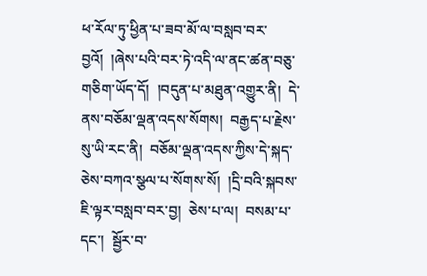ཕ་རོལ་ཏུ་ཕྱིན་པ་ཟབ་མོ་ལ་བསླབ་བར་བྱའོ།  །ཞེས་པའི་བར་ཏེ་འདི་ལ་ནང་ཚན་བཅུ་གཅིག་ཡོད་དོ།  །བདུན་པ་མཐུན་འགྱུར་ནི།  དེ་ནས་བཅོམ་ལྡན་འདས་སོགས།  བརྒྱད་པ་རྗེས་སུ་ཡི་རང་ནི།  བཅོམ་ལྡན་འདས་ཀྱིས་དེ་སྐད་ཅེས་བཀའ་སྩལ་པ་སོགས་སོ།  །དྲི་བའི་སྐབས་ཇི་ལྟར་བསླབ་བར་བྱ།  ཅེས་པ་ལ།  བསམ་པ་དང་།  སྦྱོར་བ་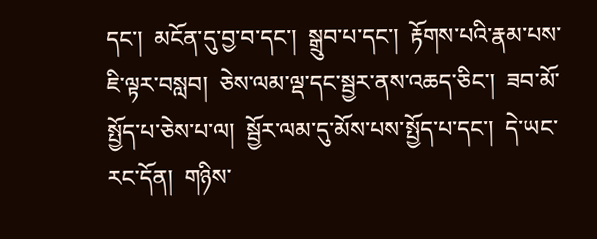དང་།  མངོན་དུ་བྱ་བ་དང་།  སྒྲུབ་པ་དང་།  རྟོགས་པའི་རྣམ་པས་ཇི་ལྟར་བསླབ།  ཅེས་ལམ་ལྡ་དང་སྦྱར་ནས་འཆད་ཅིང་།  ཟབ་མོ་སྤྱོད་པ་ཅེས་པ་ལ།  སྦྱོར་ལམ་དུ་མོས་པས་སྤྱོད་པ་དང་།  དེ་ཡང་རང་དོན།  གཉིས་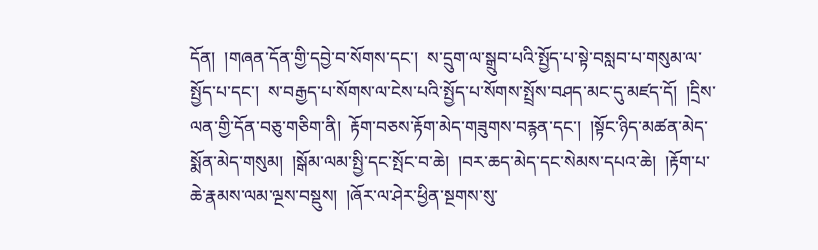དོན།  །གཞན་དོན་གྱི་དབྱེ་བ་སོགས་དང་།  ས་དྲུག་ལ་སྒྲུབ་པའི་སྤྱོད་པ་སྟེ་བསླབ་པ་གསུམ་ལ་སྤྱོད་པ་དང་།  ས་བརྒྱད་པ་སོགས་ལ་ངེས་པའི་སྤྱོད་པ་སོགས་སྤྲོས་བཤད་མང་དུ་མཛད་དོ།  །དྲིས་ལན་གྱི་དོན་བཅུ་གཅིག་ནི།  རྟོག་བཅས་རྟོག་མེད་གཟུགས་བརྙན་དང་།  །སྟོང་ཉིད་མཚན་མེད་སྨོན་མེད་གསུམ།  །སྒོམ་ལམ་སྤྱི་དང་སྤོང་བ་ཆེ།  །བར་ཆད་མེད་དང་སེམས་དཔའ་ཆེ།  །རྟོག་པ་ཆེ་རྣམས་ལམ་ལྔས་བསྡུས།  །ཞོར་ལ་ཤེར་ཕྱིན་སྔགས་སུ་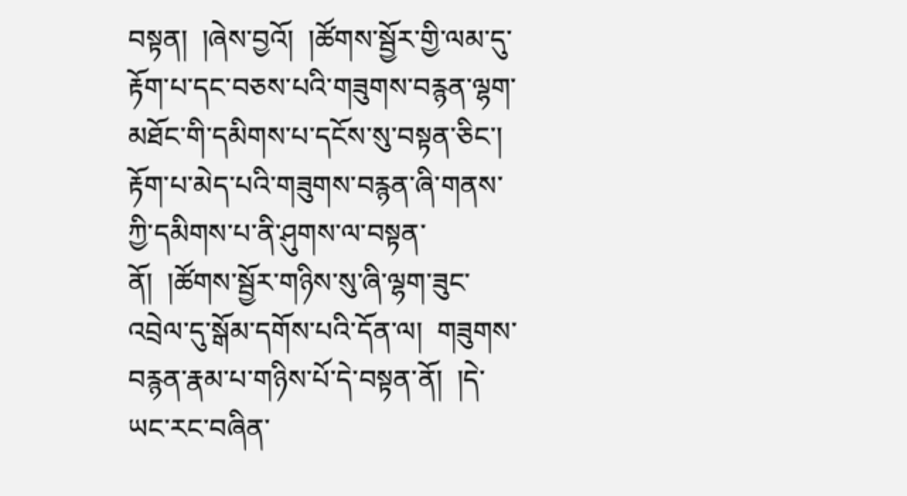བསྟན།  །ཞེས་བྱའོ།  །ཚོགས་སྦྱོར་གྱི་ལམ་དུ་རྟོག་པ་དང་བཅས་པའི་གཟུགས་བརྙན་ལྷག་མཐོང་གི་དམིགས་པ་དངོས་སུ་བསྟན་ཅིང་།  རྟོག་པ་མེད་པའི་གཟུགས་བརྙན་ཞི་གནས་ཀྱི་དམིགས་པ་ནི་ཤུགས་ལ་བསྟན་ནོ།  །ཚོགས་སྦྱོར་གཉིས་སུ་ཞི་ལྷག་ཟུང་འབྲེལ་དུ་སྒོམ་དགོས་པའི་དོན་ལ།  གཟུགས་བརྙན་རྣམ་པ་གཉིས་པོ་དེ་བསྟན་ནོ།  །དེ་ཡང་རང་བཞིན་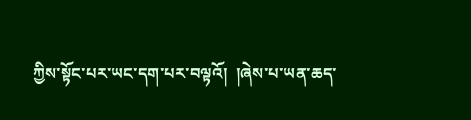ཀྱིས་སྟོང་པར་ཡང་དག་པར་བལྟའོ།  །ཞེས་པ་ཡན་ཆད་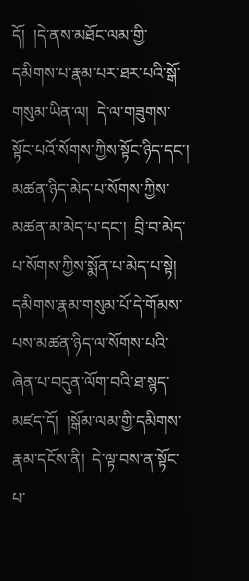དོ།  །དེ་ནས་མཐོང་ལམ་གྱི་དམིགས་པ་རྣམ་པར་ཐར་པའི་སྒོ་གསུམ་ཡིན་ལ།  དེ་ལ་གཟུགས་སྟོང་པའོ་སོགས་ཀྱིས་སྟོང་ཉིད་དང་།  མཚན་ཉིད་མེད་པ་སོགས་ཀྱིས་མཚན་མ་མེད་པ་དང་།  བྲི་བ་མེད་པ་སོགས་ཀྱིས་སྨོན་པ་མེད་པ་སྟེ།  དམིགས་རྣམ་གསུམ་པོ་དེ་གོམས་པས་མཚན་ཉིད་ལ་སོགས་པའི་ཞེན་པ་བདུན་ལོག་བའི་ཐ་སྙད་མཛད་དོ།  །སྒོམ་ལམ་གྱི་དམིགས་རྣམ་དངོས་ནི།  དེ་ལྟ་བས་ན་སྟོང་པ་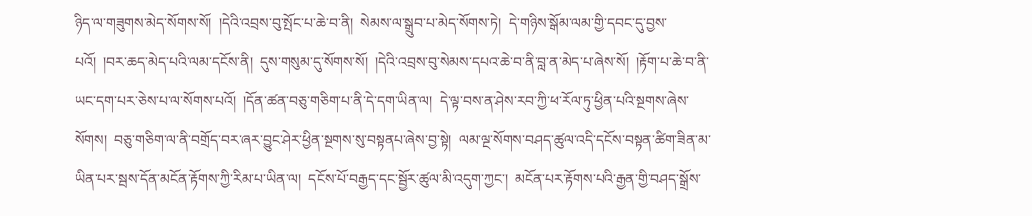ཉིད་ལ་གཟུགས་མེད་སོགས་སོ།  །དེའི་འབྲས་བུ་སྤོང་པ་ཆེ་བ་ནི།  སེམས་ལ་སྒྲུབ་པ་མེད་སོགས་ཏེ།  དེ་གཉིས་སྒོམ་ལམ་གྱི་དབང་དུ་བྱས་པའོ།  །བར་ཆད་མེད་པའི་ལམ་དངོས་ནི།  དུས་གསུམ་དུ་སོགས་སོ།  །དེའི་འབྲས་བུ་སེམས་དཔའ་ཆེ་བ་ནི་བླ་ན་མེད་པ་ཞེས་སོ།  །རྟོག་པ་ཆེ་བ་ནི་ཡང་དག་པར་ཅེས་པ་ལ་སོགས་པའོ།  །དོན་ཚན་བཅུ་གཅིག་པ་ནི་དེ་དག་ཡིན་ལ།  དེ་ལྟ་བས་ན་ཤེས་རབ་ཀྱི་ཕ་རོལ་ཏུ་ཕྱིན་པའི་སྔགས་ཞེས་སོགས།  བཅུ་གཅིག་ལ་ནི་བགྲོད་བར་ཞར་བྱུང་ཤེར་ཕྱིན་སྔགས་སུ་བསྟནཔ་ཞེས་བྱ་སྟེ།  ལམ་ལྔ་སོགས་བཤད་ཚུལ་འདི་དངོས་བསྟན་ཚིག་ཟིན་མ་ཡིན་པར་སྦས་དོན་མངོན་རྟོགས་ཀྱི་རིམ་པ་ཡིན་ལ།  དངོས་པོ་བརྒྱད་དང་སྦྱོར་ཚུལ་མི་འདུག་ཀྱང་།  མངོན་པར་རྟོགས་པའི་རྒྱན་གྱི་བཤད་སྒྲོས་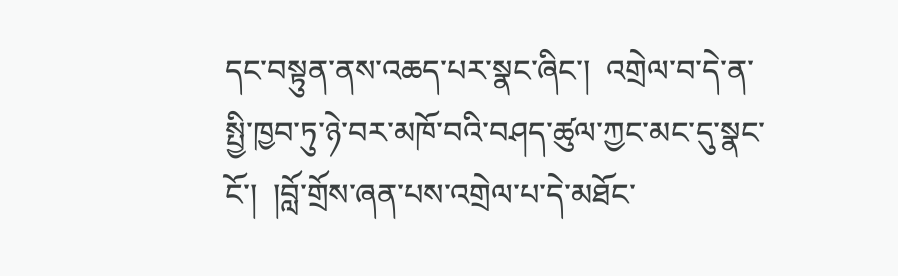དང་བསྟུན་ནས་འཆད་པར་སྣང་ཞིང་།  འགྲེལ་བ་དེ་ན་སྤྱི་ཁྱབ་ཏུ་ཉེ་བར་མཁོ་བའི་བཤད་ཚུལ་ཀྱང་མང་དུ་སྣང་ངོ་།  །བློ་གྲོས་ཞན་པས་འགྲེལ་པ་དེ་མཐོང་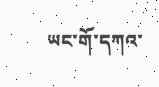ཡང་གོ་དཀའ་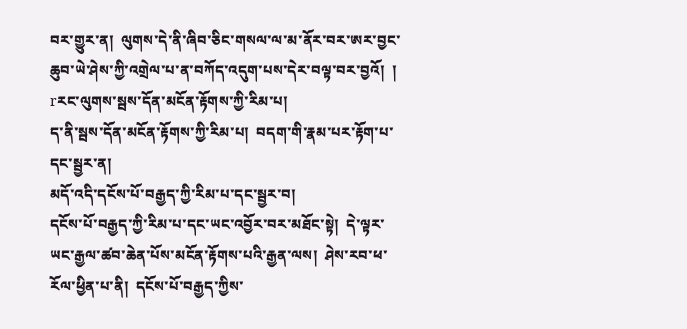བར་གྱུར་ན།  ལུགས་དེ་ནི་ཞིབ་ཅིང་གསལ་ལ་མ་ནོར་བར་ཨར་བྱང་ཆུབ་ཡེ་ཤེས་ཀྱི་འགྲེལ་པ་ན་བཀོད་འདུག་པས་དེར་བལྟ་བར་བྱའོ།  །
rརང་ལུགས་སྦས་དོན་མངོན་རྟོགས་ཀྱི་རིམ་པ།
ད་ནི་སྦས་དོན་མངོན་རྟོགས་ཀྱི་རིམ་པ།  བདག་གི་རྣམ་པར་རྟོག་པ་དང་སྦྱར་ན།
མདོ་འདི་དངོས་པོ་བརྒྱད་ཀྱི་རིམ་པ་དང་སྦྱར་བ།
དངོས་པོ་བརྒྱད་ཀྱི་རིམ་པ་དང་ཡང་འབྱོར་བར་མཐོང་སྟེ།  དེ་ལྟར་ཡང་རྒྱལ་ཚབ་ཆེན་པོས་མངོན་རྟོགས་པའི་རྒྱན་ལས།  ཤེས་རབ་ཕ་རོལ་ཕྱིན་པ་ནི།  དངོས་པོ་བརྒྱད་ཀྱིས་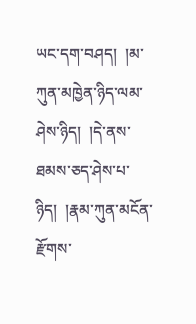ཡང་དག་བཤད།  །མ་ཀུན་མཁྱེན་ཉིད་ལམ་ཤེས་ཉིད།  །དེ་ནས་ཐམས་ཅད་ཤེས་པ་ཉིད།  །རྣམ་ཀུན་མངོན་རྫོགས་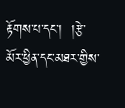རྟོགས་པ་དང་།  །རྩེ་མོར་ཕྱིན་དང་མཐར་གྱིས་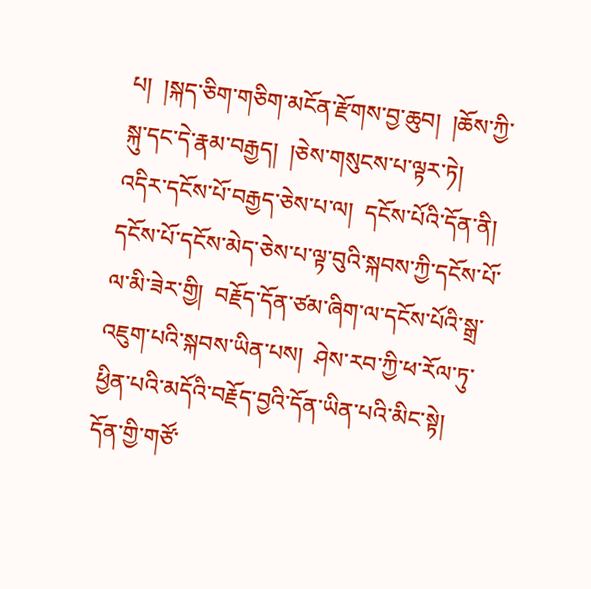པ།  །སྐད་ཅིག་གཅིག་མངོན་རྫོགས་བྱ་ཆུབ།  །ཆོས་ཀྱི་སྐུ་དང་དེ་རྣམ་བརྒྱད།  །ཅེས་གསུངས་པ་ལྟར་ཏེ།  འདིར་དངོས་པོ་བརྒྱད་ཅེས་པ་ལ།  དངོས་པོའི་དོན་ནི།  དངོས་པོ་དངོས་མེད་ཅེས་པ་ལྟ་བུའི་སྐབས་ཀྱི་དངོས་པོ་ལ་མི་ཟེར་གྱི།  བརྗོད་དོན་ཙམ་ཞིག་ལ་དངོས་པོའི་སྒྲ་འཇུག་པའི་སྐབས་ཡིན་པས།  ཤེས་རབ་ཀྱི་ཕ་རོལ་ཏུ་ཕྱིན་པའི་མདོའི་བརྗོད་བྱའི་དོན་ཡིན་པའི་མིང་སྟེ།  དོན་གྱི་གཙོ་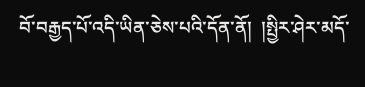བོ་བརྒྱད་པོ་འདི་ཡིན་ཅེས་པའི་དོན་ནོ།  །སྤྱིར་ཤེར་མདོ་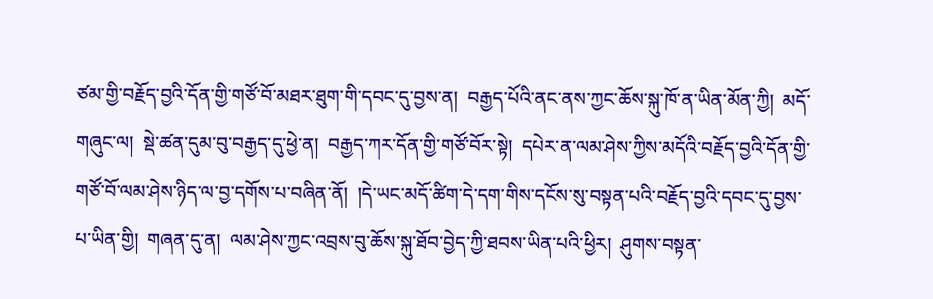ཙམ་གྱི་བརྗོད་བྱའི་དོན་གྱི་གཙོ་བོ་མཐར་ཐུག་གི་དབང་དུ་བྱས་ན།  བརྒྱད་པོའི་ནང་ནས་ཀྱང་ཆོས་སྐུ་ཁོ་ན་ཡིན་མོན་ཀྱི།  མདོ་གཞུང་ལ།  སྡེ་ཚན་དུམ་བུ་བརྒྱད་དུ་ཕྱེ་ན།  བརྒྱད་ཀར་དོན་གྱི་གཙོ་བོར་སྟེ།  དཔེར་ན་ལམ་ཤེས་ཀྱིས་མདོའི་བརྗོད་བྱའི་དོན་གྱི་གཙོ་བོ་ལམ་ཤེས་ཉིད་ལ་བྱ་དགོས་པ་བཞིན་ནོ།  །དེ་ཡང་མདོ་ཚིག་དེ་དག་གིས་དངོས་སུ་བསྟན་པའི་བརྗོད་བྱའི་དབང་དུ་བྱས་པ་ཡིན་གྱི།  གཞན་དུ་ན།  ལམ་ཤེས་ཀྱང་འབྲས་བུ་ཆོས་སྐུ་ཐོབ་བྱེད་ཀྱི་ཐབས་ཡིན་པའི་ཕྱིར།  ཤུགས་བསྟན་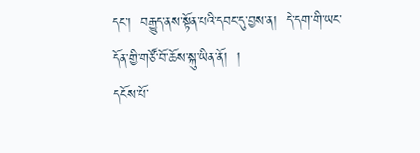དང་།  བརྒྱུད་ནས་སྟོན་པའི་དབང་དུ་བྱས་ན།  དེ་དག་གི་ཡང་དོན་གྱི་གཙོ་བོ་ཆོས་སྐུ་ཡིན་ནོ།  །
དངོས་པོ་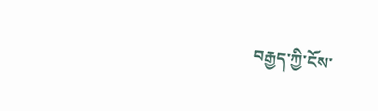བརྒྱད་ཀྱི་ངོས་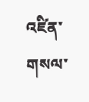འཛིན་གསལ་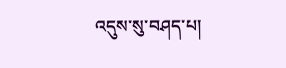འདུས་སུ་བཤད་པ།